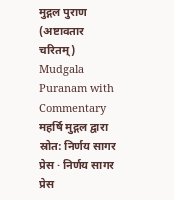मुद्गल पुराण (अष्टावतार चरितम्)
Mudgala Puranam with Commentary
महर्षि मुद्गल द्वारा
स्रोत: निर्णय सागर प्रेस · निर्णय सागर प्रेस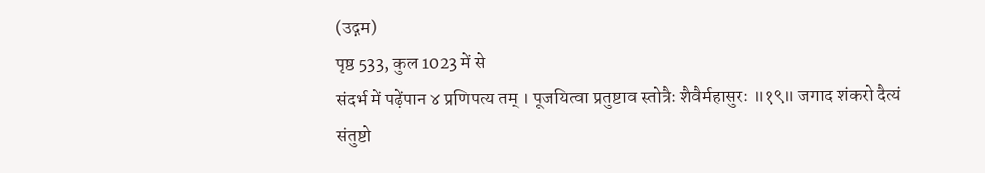(उद्गम)
पृष्ठ 533, कुल 1023 में से
संदर्भ में पढ़ेंपान ४ प्रणिपत्य तम् । पूजयित्वा प्रतुष्टाव स्तोत्रैः शैवैर्महासुरः ॥१९॥ जगाद शंकरो दैत्यं संतुष्टो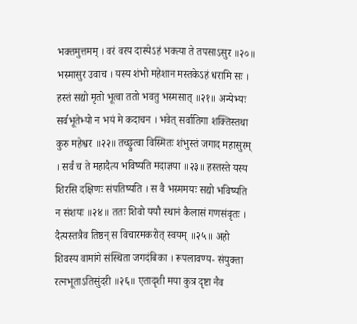भक्तमुत्तमम् । वरं वरय दास्येऽहं भक्त्या ते तपसाऽसुर ॥२०॥ भस्मासुर उवाच । यस्य शंभो महेशान मस्तकेऽहं धरामि सः । हस्तं सद्यो मृतो भूत्वा ततो भवतु भस्मसात् ॥२१॥ अन्येभ्यः सर्वभूतेभ्यो न भयं मे कदाचन । भवेत् सर्वातिगा शक्तिस्तथा कुरु महेश्वर ॥२२॥ तच्छ्रुत्वा विस्मितः शंभुस्तं जगाद महासुरम् । सर्वं च ते महादैत्य भविष्यति मदाज्ञया ॥२३॥ हस्तस्ते यस्य शिरसि दक्षिणः संपतिष्यति । स वै भस्ममयः सद्यो भविष्यति न संशयः ॥२४॥ ततः शिवो ययौ स्थानं कैलासं गणसंवृतः । दैत्यस्तत्रैव तिष्ठन् स विचारमकरोत् स्वयम् ॥२५॥ अहो शिवस्य वामांगे संस्थिता जगदंबिका । रूपलावण्य- संयुक्ता रत्नभूताऽतिसुंदरी ॥२६॥ एतादृशी मया कुत्र दृष्टा नैव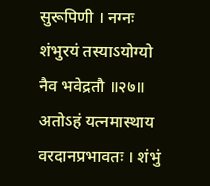सुरूपिणी । नग्नः शंभुरयं तस्याऽयोग्यो नैव भवेद्रतौ ॥२७॥ अतोऽहं यत्नमास्थाय वरदानप्रभावतः । शंभुं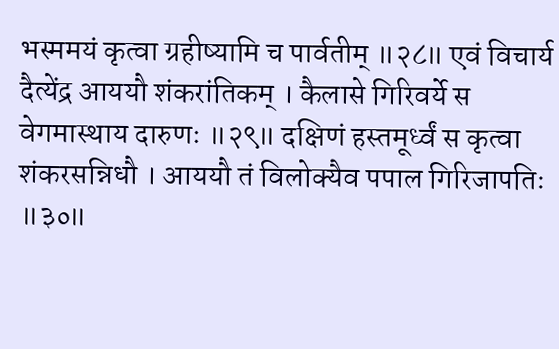भस्ममयं कृत्वा ग्रहीष्यामि च पार्वतीम् ॥२८॥ एवं विचार्य दैत्येंद्र आययौ शंकरांतिकम् । कैलासे गिरिवर्ये स वेगमास्थाय दारुणः ॥२९॥ दक्षिणं हस्तमूर्ध्वं स कृत्वा शंकरसन्निधौ । आययौ तं विलोक्यैव पपाल गिरिजापतिः ॥३०॥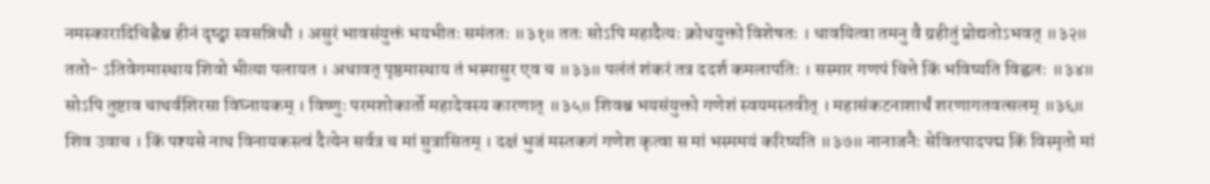नमस्कारादिचिह्नैश्च हीनं दृष्ट्वा स्वसन्निधौ । असुरं भावसंयुक्तं भयभीतः समंततः ॥३१॥ ततः सोऽपि महादैत्यः क्रोधयुक्तो विशेषतः । धावयित्वा तमनु वै ग्रहीतुं प्रोद्यतोऽभवत् ॥३२॥ ततो- ऽतिवेगमास्थाय शिवो भीत्या पलायत । अधावत् पृष्ठमास्थाय तं भस्मासुर एव च ॥३३॥ पलंतं शंकरं तत्र ददर्श कमलापतिः । सस्मार गणपं चित्ते किं भविष्यति विह्वलः ॥३४॥ सोऽपि तुष्टाव चाथर्वशिरसा विघ्नायकम् । विष्णुः परमशोकार्तो महादेवस्य कारणात् ॥३५॥ शिवश्च भयसंयुक्तो गणेशं स्वयमस्तवीत् । महासंकटनाशार्थं शरणागतवत्सलम् ॥३६॥ शिव उवाच । किं पश्यसे नाथ विनायकस्त्वं दैत्येन सर्वत्र च मां सुत्रासितम् । दक्षं भुजं मस्तकगं गणेश कृत्वा स मां भस्ममयं करिष्यति ॥३७॥ नानाजनैः सेवितपादपद्म किं विस्मृतो मां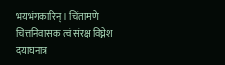भयभंगकारिन् । चिंतामणे चित्तनिवासक त्वं संरक्ष विघ्नेश दयाघनात्र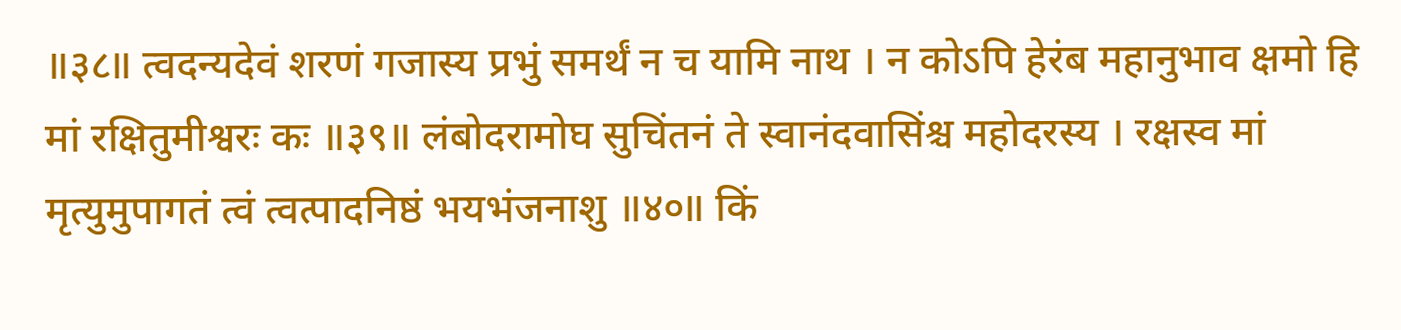॥३८॥ त्वदन्यदेवं शरणं गजास्य प्रभुं समर्थं न च यामि नाथ । न कोऽपि हेरंब महानुभाव क्षमो हि मां रक्षितुमीश्वरः कः ॥३९॥ लंबोदरामोघ सुचिंतनं ते स्वानंदवासिंश्च महोदरस्य । रक्षस्व मां मृत्युमुपागतं त्वं त्वत्पादनिष्ठं भयभंजनाशु ॥४०॥ किं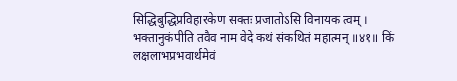सिद्धिबुद्धिप्रविहारकेण सक्तः प्रजातोऽसि विनायक त्वम् । भक्तानुकंपीति तवैव नाम वेदे कथं संकथितं महात्मन् ॥४१॥ किं लक्षलाभप्रभवार्थमेवं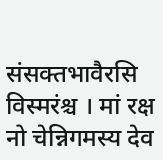संसक्तभावैरसि विस्मरंश्च । मां रक्ष नो चेन्निगमस्य देव